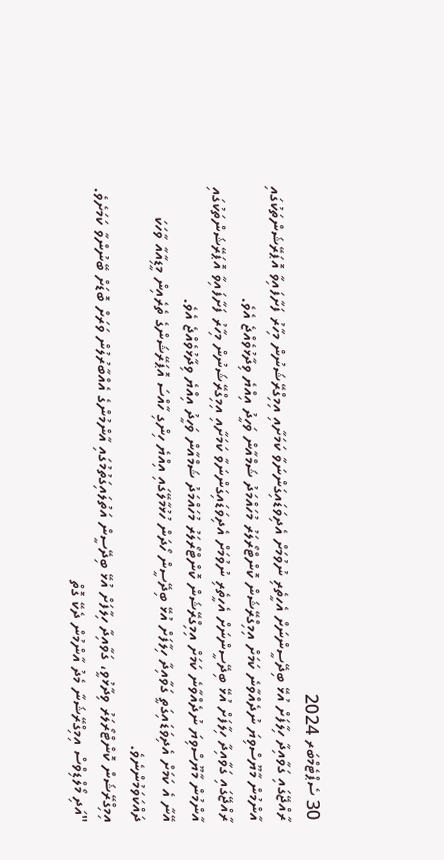30 ސެޕްޓެމްބަރ 2024
ރާއްޖޭގައި ގަވާއިދާ ހިލާފަށް އުޅޭ ބިދޭސީންނަށް އެހީތެރި ނުވުމަށް އެދިވަޑައިގަންނަވާ ކަމަށާއި އިމިގްރޭޝަނުން މިހާރު ފަށާފައިވާ އޮޕަރޭޝަންތަކުގައި އާންމުން މާޔޫސްވިޔަ ނުދެއްވާނެ ކަމަށް އިމިގްރޭޝަން ކޮންޓްރޯލަރު މުހައްމަދު ޝަމްއާން ވަހީދު އިއްޔެ ވިދާޅުވެއްޖެ އެވެ.
ރާއްޖޭގައި ގަވާއިދާ ހިލާފަށް އުޅޭ ބިދޭސީންނަށް އެހީތެރި ނުވުމަށް އެދިވަޑައިގަންނަވާ ކަމަށާއި އިމިގްރޭޝަނުން މިހާރު ފަށާފައިވާ އޮޕަރޭޝަންތަކުގައި އާންމުން މާޔޫސްވިޔަ ނުދެއްވާނެ ކަމަށް އިމިގްރޭޝަން ކޮންޓްރޯލަރު މުހައްމަދު ޝަމްއާން ވަހީދު އިއްޔެ ވިދާޅުވެއްޖެ އެވެ.
އޭނާ އެ ކަމަށް އެދިވަޑައިގަތީ ގަވާއިދާ ހިލާފަށް އުޅޭ ބިދޭސީން ހޯދަން ހުޅުމާލޭގައި އިއްޔެ ހިންގި ހާއްސަ އޮޕަރޭޝަންގެ ތެރެއިން މީޑިއާއާ ވާހަކަ ދައްކަވަމުންނެވެ.
އިމިގްރޭޝަން ކޮންޓްރޯލަރު ވިދާޅުވީ، ގަވާއިދާ ހިލާފަށް އުޅޭ ބިދޭސީން އަތުލައިގަތުމުގައި އާންމުންގެ އެއްބާރުލުން ވަރަށް ބޮޑަށް ބޭނުންވާ ކަމަށެވެ.
"އަދި މޯލްޑިވްސް އިމިގްރޭޝަނާ މެދު އާންމުން ދެކޭ ގޮތް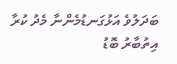ބަދަލުވެ އަޅުގަނޑުމެންނާ މެދު ކުރާ އިތުބާރު ބޮޑު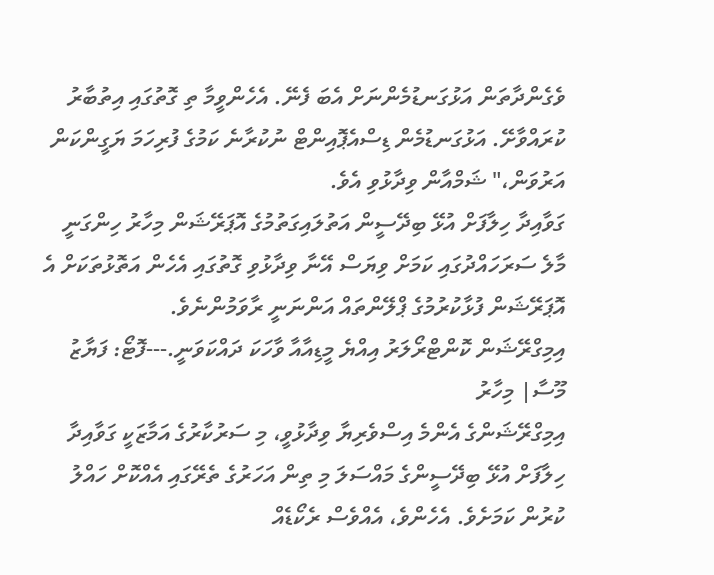ވެގެންދާތަން އަޅުގަނޑުމެންނަށް އެބަ ފެނޭ. އެހެންވީމާ ތި ގޮތުގައި އިތުބާރު ކުރައްވާށޭ. އަޅުގަނޑުމެން ޑިސްއެޕޮއިންޓް ނުކުރާނެ ކަމުގެ ފުރިހަމަ ޔަގީންކަން އަރުވަން،" ޝަމްއާން ވިދާޅުވި އެވެ.
ގަވާއިދާ ހިލާފަށް އުޅޭ ބިދޭސީން އަތުލައިގަތުމުގެ އޮޕަރޭޝަން މިހާރު ހިންގަނީ މާލެ ސަރަހައްދުގައި ކަމަށް ވިޔަސް އޭނާ ވިދާޅުވި ގޮތުގައި އެހެން އަތޮޅުތަކަށް އެ އޮޕަރޭޝަން ފުޅާކުރުމުގެ ޕްލޭންތައް އަންނަނީ ރާވަމުންނެވެ.
އިމިގްރޭޝަން ކޮންޓްރޯލަރު އިއްޔެ މީޑިއާއާ ވާހަކަ ދައްކަވަނީ.---ފޮޓޯ: ފަޔާޒު މޫސާ| މިހާރު
އިމިގްރޭޝަންގެ އެންމެ އިސްވެރިޔާ ވިދާޅުވީ، މި ސަރުކާރުގެ އަމާޒަކީ ގަވާއިދާ ހިލާފަށް އުޅޭ ބިދޭސީންގެ މައްސަލަ މި ތިން އަހަރުގެ ތެރޭގައި އެއްކޮށް ހައްލު ކުރުން ކަމަށެވެ. އެހެންވެ، އެއްވެސް ރެކޯޑެއް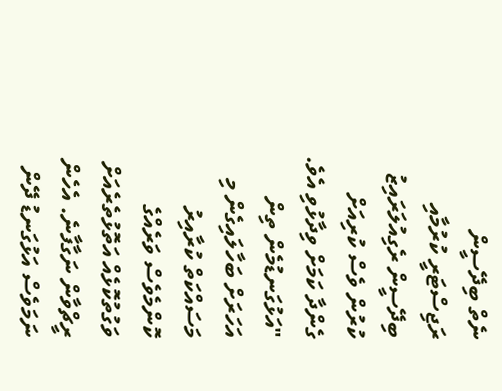ނެތް ބިދޭސީން ރަޖިސްޓަރީ ކުރުމާއި ބިދޭސީން ރެގިއުލަރައިޒު ކުރުން ވެސް ކުރިއަށް ގެންދާ ކަމަށް ވިދާޅުވި އެވެ.
"އަޅުގަނޑުމެން ތިން އަހަރަށް ބަހާލައިގެން މި މަސައްކަތް ކުރާއިރު ކޮންމެވެސް ވަރެއްގެ ވަގުތުކޮޅެއް އަތޮޅުތެރެއަށް ރީޗްވާން ނަގާފާނެ. އެހެން ނަމަވެސް އަޅުގަނޑު ދޭން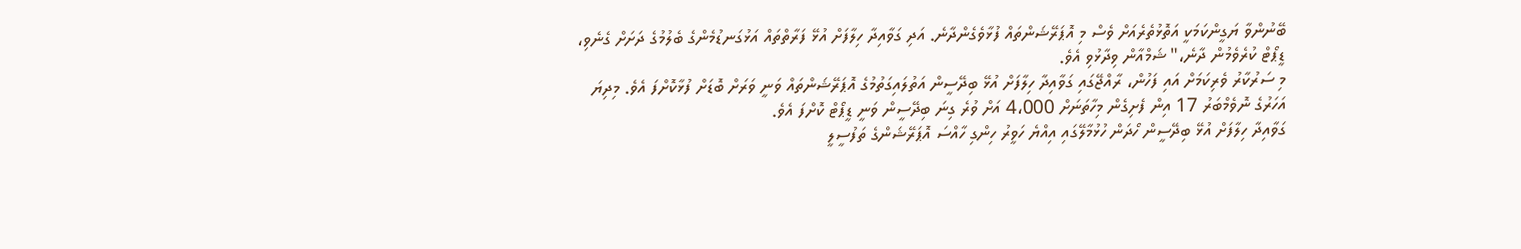ބޭނުންވާ ޔަގީންކަމަކީ އަތޮޅުތެރެއަށް ވެސް މި އޮޕަރޭޝަންތައް ފުޅާވެގެންދާނެ. އަދި ގަވާއިދާ ހިލާފަށް އުޅޭ ފަރާތްތައް އަޅުގަނޑުމެންގެ ބެލުމުގެ ދަށަށް ގެނެވި، ޑީޕޯޓް ކުރެވެމުން ދާނެ،" ޝަމްއާން ވިދާޅުވި އެވެ.
މި ސަރުކާރު ވެރިކަމަށް އައި ފަހުން، ރާއްޖޭގައި ގަވާއިދާ ހިލާފަށް އުޅޭ ބިދޭސީން އަތުލައިގަތުމުގެ އޮޕަރޭޝަންތައް ވަނީ ވަރަށް ބޮޑަށް ފުޅާކޮށްފަ އެވެ. މިދިޔަ އަހަރުގެ ނޮވެމްބަރު 17 އިން ފެށިގެން މިހާތަނަށް 4،000 އަށް ވުރެ ގިނަ ބިދޭސީން ވަނީ ޑީޕޯޓް ކޮށްފަ އެވެ.
ގަވާއިދާ ހިލާފަށް އުޅޭ ބިދޭސީން ހޯދަން ހުޅުމާލޭގައި އިއްޔެ ހަވީރު ހިންގި ހާއްސަ އޮޕަރޭޝަންގެ ތަފުސީލީ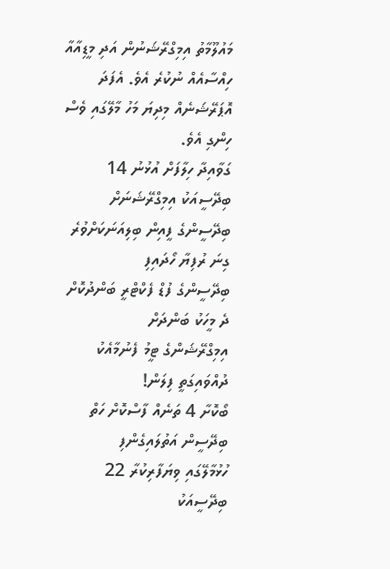މައުލޫމާތު އިމިގްރޭޝަނުން އަދި މީޑިއާއާ ހިއްސާއެއް ނުކުރެ އެވެ. އެފަދަ އޮޕަރޭޝަނެއް މިދިޔަ މަހު މާލޭގައި ވެސް ހިންގި އެވެ.
ގަވާއިދާ ހިލާފަށް އުޅުނު 14 ބިދޭސީއަކު އިމިގްރޭޝަނަށް
ބިދޭސީންގެ ފީއިން ބިލިއަނަކަށްވުރެ ގިނަ ރުފިޔާ ހޯދައިފި
ބިދޭސީންގެ ފުޑް ފެކްޓްރީ ބަންދުކޮށް ދެ މީހަކު ބަންދަށް
އިމިގްރޭޝަންގެ ޓީމު ފެނުމާއެކު ދުއްވައިގަތީ ފިލަން!
ބޯކޮށާ 4 ތަނެއް ފާސްކޮށް ހަތް ބިދޭސީން އަތުލައިގެންފި
ހުޅުމާލޭގައި ވިޔަފާރިކުރާ 22 ބިދޭސީއަކު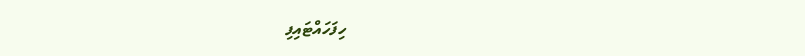ހިފަހައްޓައިފި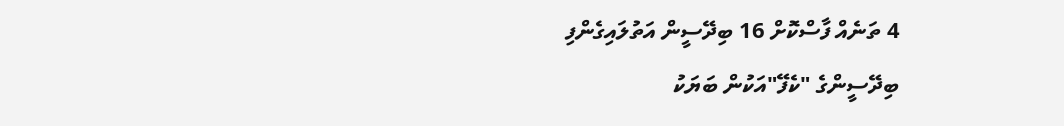4 ތަނެއް ފާސްކޮށް 16 ބިދޭސީން އަތުލައިގެންފި
ބިދޭސީންގެ "ކެފޭ"އަކުން ބަޔަކު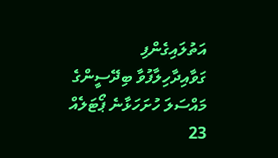އަތުލައިގެންފި
ގަވާއިދާހިލާފުވާ ބިދޭސީންގެ މައްސަލަ ހުށަހަޅާނެ ޕޯޓަލެއް
23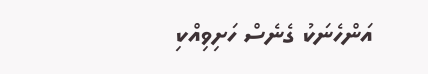އަންހެނަކު ގެނެސް ހަށިވިއްކި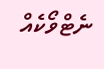ނެޓްވޯކެއް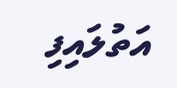އަތުލައިފި